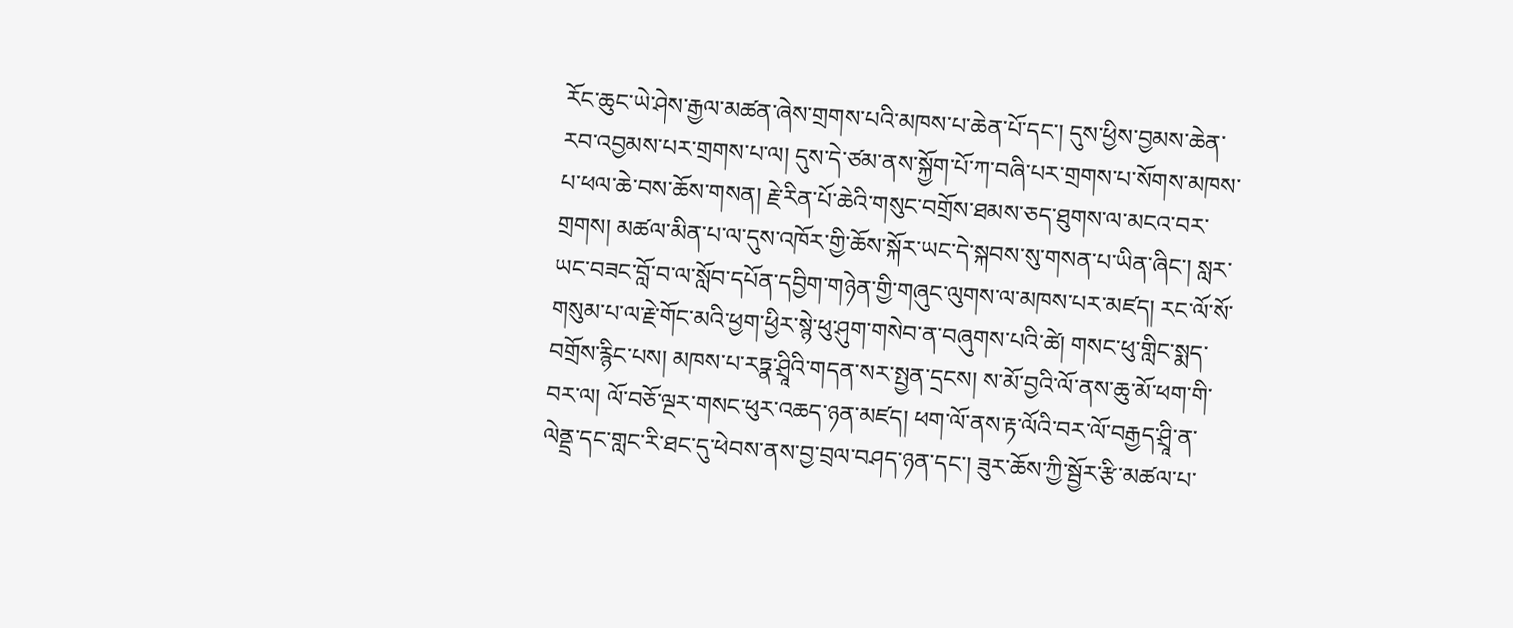རོང་ཆུང་ཡེ་ཤེས་རྒྱལ་མཚན་ཞེས་གྲགས་པའི་མཁས་པ་ཆེན་པོ་དང་། དུས་ཕྱིས་བྱམས་ཆེན་རབ་འབྱམས་པར་གྲགས་པ་ལ། དུས་དེ་ཙམ་ནས་སྐྱོག་པོ་ཀ་བཞི་པར་གྲགས་པ་སོགས་མཁས་པ་ཕལ་ཆེ་བས་ཆོས་གསན། རྗེ་རིན་པོ་ཆེའི་གསུང་བགྲོས་ཐམས་ཅད་ཐུགས་ལ་མངའ་བར་གྲགས། མཚལ་མིན་པ་ལ་དུས་འཁོར་གྱི་ཆོས་སྐོར་ཡང་དེ་སྐབས་སུ་གསན་པ་ཡིན་ཞིང་། སླར་ཡང་བཟང་བློ་བ་ལ་སློབ་དཔོན་དབྱིག་གཉེན་གྱི་གཞུང་ལུགས་ལ་མཁས་པར་མཛད། རང་ལོ་སོ་གསུམ་པ་ལ་རྗེ་གོང་མའི་ཕྱག་ཕྱིར་སྙེ་ཕུ་ཤུག་གསེབ་ན་བཞུགས་པའི་ཚེ། གསང་ཕུ་གླིང་སྨད་བགྲོས་རྙིང་པས། མཁས་པ་རཏྣ་ཤྲཱིའི་གདན་སར་སྤྱན་དྲངས། ས་མོ་བྱའི་ལོ་ནས་ཆུ་མོ་ཕག་གི་བར་ལ། ལོ་བཅོ་ལྔར་གསང་ཕུར་འཆད་ཉན་མཛད། ཕག་ལོ་ནས་རྟ་ལོའི་བར་ལོ་བརྒྱད་ཤྲཱི་ན་ལེནྡྲ་དང་གླང་རི་ཐང་དུ་ཕེབས་ནས་བྱ་བྲལ་བཤད་ཉན་དང་། ཟུར་ཆོས་ཀྱི་སྦྱོར་རྩི་མཚལ་པ་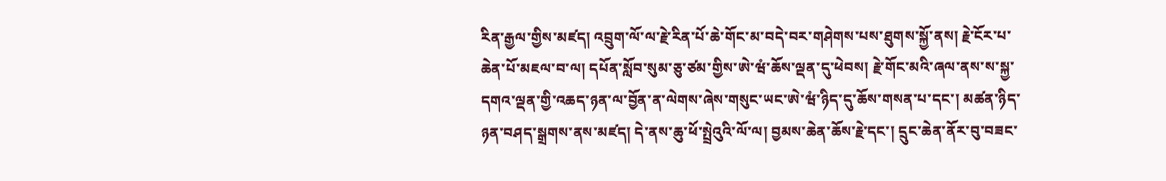རིན་རྒྱལ་གྱིས་མཛད། འབྲུག་ལོ་ལ་རྗེ་རིན་པོ་ཆེ་གོང་མ་བདེ་བར་གཤེགས་པས་ཐུགས་སྐྱོ་ནས། རྗེ་ངོར་པ་ཆེན་པོ་མཇལ་བ་ལ། དཔོན་སློབ་སུམ་ཅུ་ཙམ་གྱིས་ཨེ་ཝཾ་ཆོས་ལྡན་དུ་ཕེབས། རྗེ་གོང་མའི་ཞལ་ནས་ས་སྐྱ་དགའ་ལྡན་གྱི་འཆད་ཉན་ལ་བྱོན་ན་ལེགས་ཞེས་གསུང་ཡང་ཨེ་ཝཾ་ཉིད་དུ་ཆོས་གསན་པ་དང་། མཚན་ཉིད་ཉན་བཤད་སྒྲགས་ནས་མཛད། དེ་ནས་ཆུ་ཕོ་སྤྲེའུའི་ལོ་ལ། བྱམས་ཆེན་ཆོས་རྗེ་དང་། དྲུང་ཆེན་ནོར་བུ་བཟང་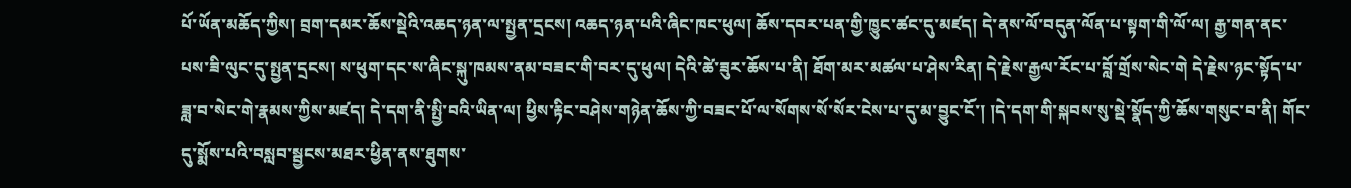པོ་ཡོན་མཆོད་ཀྱིས། བྲག་དམར་ཆོས་སྡེའི་འཆད་ཉན་ལ་སྤྱན་དྲངས། འཆད་ཉན་པའི་ཞིང་ཁང་ཕུལ། ཆོས་དབར་པན་གྱི་ཁྱུང་ཚང་དུ་མཛད། དེ་ནས་ལོ་བདུན་ལོན་པ་སྟག་གི་ལོ་ལ། རྒྱ་གན་ནང་པས་ཟི་ལུང་དུ་སྤྱན་དྲངས། ས་ཕུག་དང་ས་ཞིང་སྐུ་ཁམས་ནམ་བཟང་གི་བར་དུ་ཕུལ། དེའི་ཚེ་ཟུར་ཆོས་པ་ནི། ཐོག་མར་མཚལ་པ་ཤེས་རིན། དེ་རྗེས་རྒྱལ་རོང་པ་བློ་གྲོས་སེང་གེ དེ་རྗེས་ཉང་སྟོད་པ་ཟླ་བ་སེང་གེ་རྣམས་ཀྱིས་མཛད། དེ་དག་ནི་སྤྱི་བའི་ཡིན་ལ། ཕྱིས་རྟིང་བཤེས་གཉེན་ཆོས་ཀྱི་བཟང་པོ་ལ་སོགས་སོ་སོར་ངེས་པ་དུ་མ་བྱུང་ངོ་། །དེ་དག་གི་སྐབས་སུ་སྡེ་སྣོད་ཀྱི་ཆོས་གསུང་བ་ནི། གོང་དུ་སྨོས་པའི་བསླབ་སྦྱངས་མཐར་ཕྱིན་ནས་ཐུགས་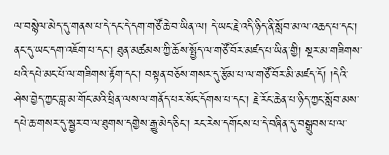ལ་བསྙེལ་མེད་དུ་གནས་པ་དེ་དང་དེ་དག་གཙོ་ཆེ་བ་ཡིན་ལ། དེ་ཡང་རྗེ་འདི་ཉིད་ནི་སློབ་མ་ལ་འཆད་པ་དང་། ནང་དུ་ཡང་དག་འཇོག་པ་དང་། ཐུན་མཚམས་ཀྱི་ཆོས་སྤྱོད་ལ་གཙོ་བོར་མཛད་པ་ཡིན་གྱི། སྔར་མ་གཟིགས་པའི་དཔེ་མང་པོ་ལ་གཟིགས་རྟོག་དང་། བསྟན་བཅོས་གསར་དུ་རྩོམ་པ་ལ་གཙོ་བོར་མི་མཛད་དོ། །དེའི་ཤེས་བྱེད་ཀྱང་བླ་མ་གོང་མའི་ཕྲིན་ལས་ལ་གནོད་པར་སོང་དོགས་པ་དང་། རྗེ་རོང་ཆེན་པ་ཉིད་ཀྱང་སློབ་མས་དཔེ་ཆ་གསར་དུ་སྦྱར་བ་ལ་ཐུགས་དགྱེས་རྒྱུ་མེད་ཅིང་། རང་རེས་དགོངས་པ་དེ་བཞིན་དུ་བསྒྲུབས་པ་ལ་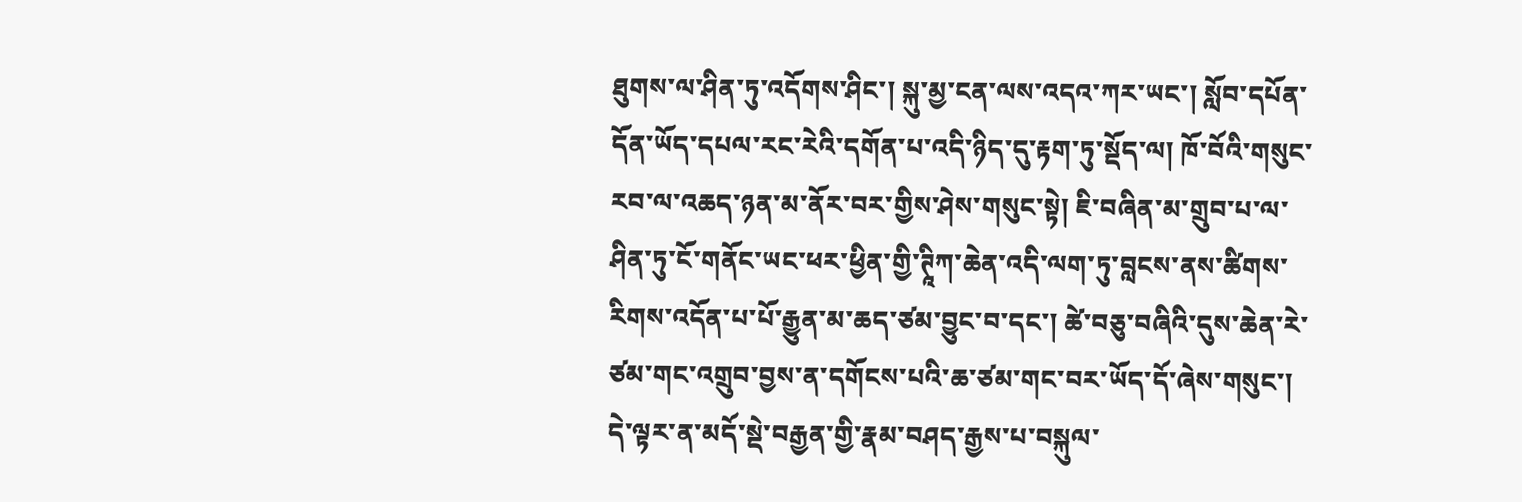ཐུགས་ལ་ཤིན་ཏུ་འདོགས་ཤིང་། སྐུ་མྱ་ངན་ལས་འདའ་ཀར་ཡང་། སློབ་དཔོན་དོན་ཡོད་དཔལ་རང་རེའི་དགོན་པ་འདི་ཉིད་དུ་རྟག་ཏུ་སྡོད་ལ། ཁོ་བོའི་གསུང་རབ་ལ་འཆད་ཉན་མ་ནོར་བར་གྱིས་ཤེས་གསུང་སྟེ། ཇི་བཞིན་མ་གྲུབ་པ་ལ་ཤིན་ཏུ་ངོ་གནོང་ཡང་ཕར་ཕྱིན་གྱི་ཊཱིཀ་ཆེན་འདི་ལག་ཏུ་བླངས་ནས་ཚིགས་རིགས་འདོན་པ་པོ་རྒྱུན་མ་ཆད་ཙམ་བྱུང་བ་དང་། ཚེ་བཅུ་བཞིའི་དུས་ཆེན་རེ་ཙམ་གང་འགྲུབ་བྱས་ན་དགོངས་པའི་ཆ་ཙམ་གང་བར་ཡོད་དོ་ཞེས་གསུང་། དེ་ལྟར་ན་མདོ་སྡེ་བརྒྱན་གྱི་རྣམ་བཤད་རྒྱས་པ་བསྐུལ་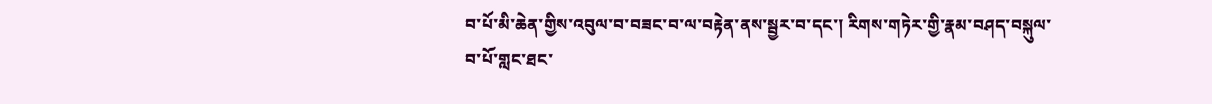བ་པོ་མི་ཆེན་གྱིས་འབུལ་བ་བཟང་བ་ལ་བརྟེན་ནས་སྦྱར་བ་དང་། རིགས་གཏེར་གྱི་རྣམ་བཤད་བསྐུལ་བ་པོ་གླང་ཐང་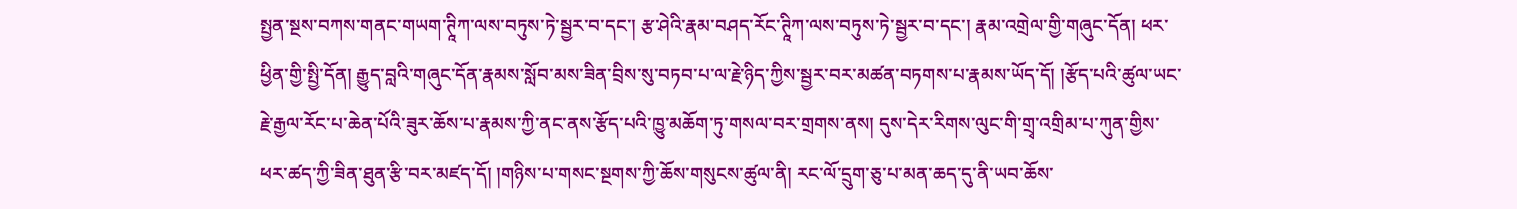སྤྱན་སྔས་བཀས་གནང་གཡག་ཊཱིཀ་ལས་བཏུས་ཏེ་སྦྱར་བ་དང་། རྩ་ཤེའི་རྣམ་བཤད་རོང་ཊཱིཀ་ལས་བཏུས་ཏེ་སྦྱར་བ་དང་། རྣམ་འགྲེལ་གྱི་གཞུང་དོན། ཕར་ཕྱིན་གྱི་སྤྱི་དོན། རྒྱུད་བླའི་གཞུང་དོན་རྣམས་སློབ་མས་ཟིན་བྲིས་སུ་བཏབ་པ་ལ་རྗེ་ཉིད་ཀྱིས་སྦྱར་བར་མཚན་བཏགས་པ་རྣམས་ཡོད་དོ། །རྩོད་པའི་ཚུལ་ཡང་རྗེ་རྒྱལ་རོང་པ་ཆེན་པོའི་ཟུར་ཆོས་པ་རྣམས་ཀྱི་ནང་ནས་རྩོད་པའི་ཁྱུ་མཆོག་ཏུ་གསལ་བར་གྲགས་ནས། དུས་དེར་རིགས་ལུང་གི་གྲྭ་འགྲིམ་པ་ཀུན་གྱིས་ཕར་ཚད་ཀྱི་ཟིན་ཐུན་རྩི་བར་མཛད་དོ། །གཉིས་པ་གསང་སྔགས་ཀྱི་ཆོས་གསུངས་ཚུལ་ནི། རང་ལོ་དྲུག་ཅུ་པ་མན་ཆད་དུ་ནི་ཡབ་ཆོས་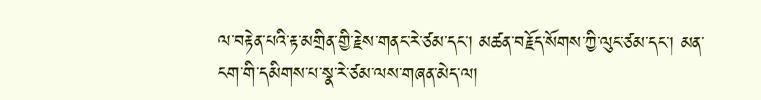ལ་བརྟེན་པའི་རྟ་མགྲིན་གྱི་རྗེས་གནང་རེ་ཙམ་དང་། མཚན་བརྗོད་སོགས་ཀྱི་ལུང་ཙམ་དང་། མན་ངག་གི་དམིགས་པ་སྣ་རེ་ཙམ་ལས་གཞན་མེད་ལ།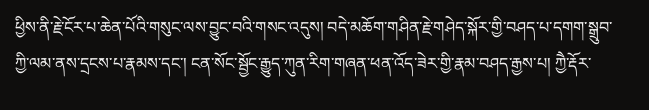ཕྱིས་ནི་རྗེ་ངོར་པ་ཆེན་པོའི་གསུང་ལས་བྱུང་བའི་གསང་འདུས། བདེ་མཆོག་གཤིན་རྗེ་གཤེད་སྐོར་གྱི་བཤད་པ་དགག་སྒྲུབ་ཀྱི་ལམ་ནས་དྲངས་པ་རྣམས་དང་། ངན་སོང་སྦྱོང་རྒྱུད་ཀུན་རིག་གཞན་ཕན་འོད་ཟེར་གྱི་རྣམ་བཤད་རྒྱས་པ། ཀྱཻ་རྡོར་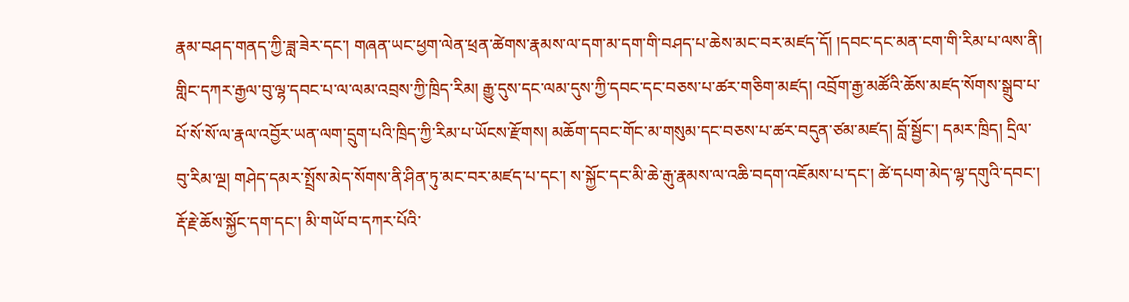རྣམ་བཤད་གནད་ཀྱི་ཟླ་ཟེར་དང་། གཞན་ཡང་ཕྱག་ལེན་ཕྲན་ཚེགས་རྣམས་ལ་དག་མ་དག་གི་བཤད་པ་ཆེས་མང་བར་མཛད་དོ། །དབང་དང་མན་ངག་གི་རིམ་པ་ལས་ནི། གླིང་དཀར་རྒྱལ་བུ་ལྷ་དབང་པ་ལ་ལམ་འབྲས་ཀྱི་ཁྲིད་རིམ། རྒྱུ་དུས་དང་ལམ་དུས་ཀྱི་དབང་དང་བཅས་པ་ཚར་གཅིག་མཛད། འབྲོག་རྒྱ་མཚོའི་ཆོས་མཛད་སོགས་སྒྲུབ་པ་པོ་སོ་སོ་ལ་རྣལ་འབྱོར་ཡན་ལག་དྲུག་པའི་ཁྲིད་ཀྱི་རིམ་པ་ཡོངས་རྫོགས། མཆོག་དབང་གོང་མ་གསུམ་དང་བཅས་པ་ཚར་བདུན་ཙམ་མཛད། བློ་སྦྱོང་། དམར་ཁྲིད། དྲིལ་བུ་རིམ་ལྔ། གཤེད་དམར་སྤྲོས་མེད་སོགས་ནི་ཤིན་ཏུ་མང་བར་མཛད་པ་དང་། ས་སྐྱོང་དང་མི་ཆེ་རྒུ་རྣམས་ལ་འཆི་བདག་འཇོམས་པ་དང་། ཚེ་དཔག་མེད་ལྷ་དགུའི་དབང་། རྡོ་རྗེ་ཆོས་སྐྱོང་དག་དང་། མི་གཡོ་བ་དཀར་པོའི་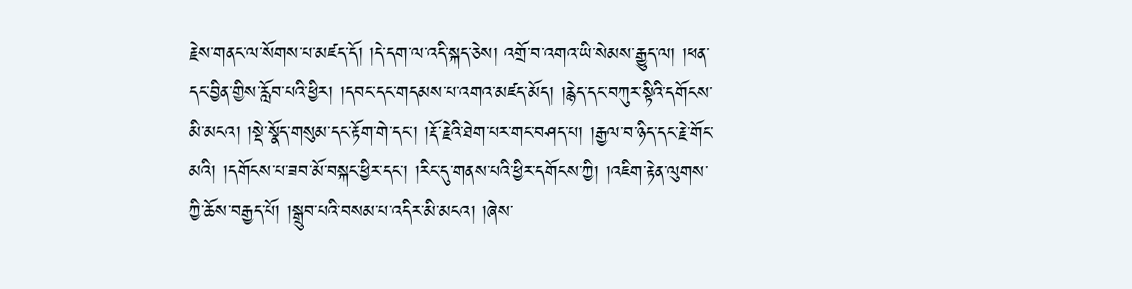རྗེས་གནང་ལ་སོགས་པ་མཛད་དོ། །དེ་དག་ལ་འདི་སྐད་ཅེས། འགྲོ་བ་འགའ་ཡི་སེམས་རྒྱུད་ལ། །ཕན་དང་བྱིན་གྱིས་རློབ་པའི་ཕྱིར། །དབང་དང་གདམས་པ་འགའ་མཛད་མོད། །རྙེད་དང་བཀུར་སྟིའི་དགོངས་མི་མངའ། །སྡེ་སྣོད་གསུམ་དང་རྟོག་གེ་དང་། །རྡོ་རྗེའི་ཐེག་པར་གང་བཤད་པ། །རྒྱལ་བ་ཉིད་དང་རྗེ་གོང་མའི། །དགོངས་པ་ཟབ་མོ་བསྐང་ཕྱིར་དང་། །རིང་དུ་གནས་པའི་ཕྱིར་དགོངས་ཀྱི། །འཇིག་རྟེན་ལུགས་ཀྱི་ཆོས་བརྒྱད་པོ། །སྒྲུབ་པའི་བསམ་པ་འདིར་མི་མངའ། །ཞེས་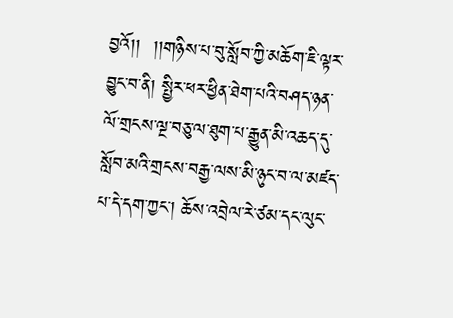བྱའོ།།  །།གཉིས་པ་བུ་སློབ་ཀྱི་མཆོག་ཇི་ལྟར་བྱུང་བ་ནི། སྤྱིར་ཕར་ཕྱིན་ཐེག་པའི་བཤད་ཉན་ལོ་གྲངས་ལྔ་བཅུ་ལ་ཐུག་པ་རྒྱུན་མི་འཆད་དུ་སློབ་མའི་གྲངས་བརྒྱ་ལས་མི་ཉུང་བ་ལ་མཛད་པ་དེ་དག་ཀྱང་། ཆོས་འབྲེལ་རེ་ཙམ་དང་ལུང་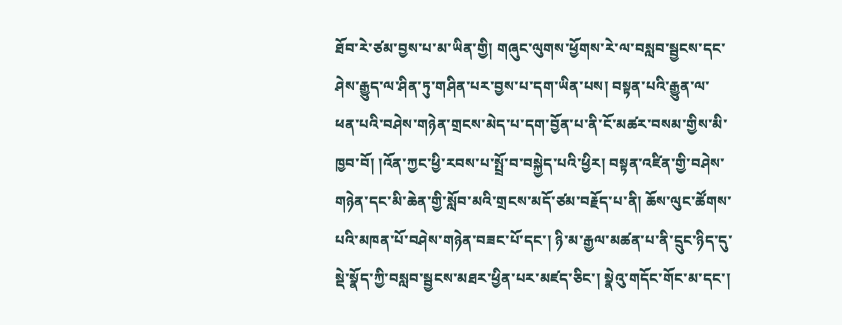ཐོབ་རེ་ཙམ་བྱས་པ་མ་ཡིན་གྱི། གཞུང་ལུགས་ཕྱོགས་རེ་ལ་བསླབ་སྦྱངས་དང་ཤེས་རྒྱུད་ལ་ཤིན་ཏུ་གཤིན་པར་བྱས་པ་དག་ཡིན་པས། བསྟན་པའི་རྒྱུན་ལ་ཕན་པའི་བཤེས་གཉེན་གྲངས་མེད་པ་དག་བྱོན་པ་ནི་ངོ་མཚར་བསམ་གྱིས་མི་ཁྱབ་བོ། །འོན་ཀྱང་ཕྱི་རབས་པ་སྤྲོ་བ་བསྐྱེད་པའི་ཕྱིར། བསྟན་འཛིན་གྱི་བཤེས་གཉེན་དང་མི་ཆེན་གྱི་སློབ་མའི་གྲངས་མདོ་ཙམ་བརྗོད་པ་ནི། ཆོས་ལུང་ཚོགས་པའི་མཁན་པོ་བཤེས་གཉེན་བཟང་པོ་དང་། ཉི་མ་རྒྱལ་མཚན་པ་ནི་དྲུང་ཉིད་དུ་སྡེ་སྣོད་ཀྱི་བསླབ་སྦྱངས་མཐར་ཕྱིན་པར་མཛད་ཅིང་། སྣེའུ་གདོང་གོང་མ་དང་།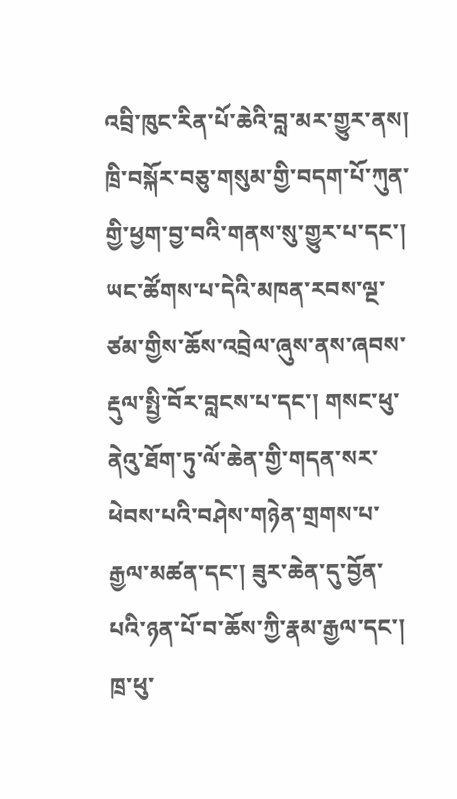འབྲི་ཁུང་རིན་པོ་ཆེའི་བླ་མར་གྱུར་ནས། ཁྲི་བསྐོར་བཅུ་གསུམ་གྱི་བདག་པོ་ཀུན་གྱི་ཕྱག་བྱ་བའི་གནས་སུ་གྱུར་པ་དང་། ཡང་ཚོགས་པ་དེའི་མཁན་རབས་ལྔ་ཙམ་གྱིས་ཆོས་འབྲེལ་ཞུས་ནས་ཞབས་རྡུལ་སྤྱི་བོར་བླངས་པ་དང་། གསང་ཕུ་ནེའུ་ཐོག་ཏུ་ལོ་ཆེན་གྱི་གདན་སར་ཕེབས་པའི་བཤེས་གཉེན་གྲགས་པ་རྒྱལ་མཚན་དང་། ཟུར་ཆེན་དུ་བྱོན་པའི་ཉན་པོ་བ་ཆོས་ཀྱི་རྣམ་རྒྱལ་དང་། ཁྲ་ཕུ་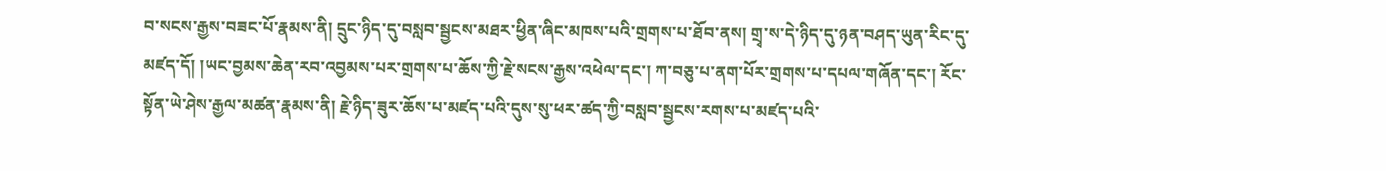བ་སངས་རྒྱས་བཟང་པོ་རྣམས་ནི། དྲུང་ཉིད་དུ་བསླབ་སྦྱངས་མཐར་ཕྱིན་ཞིང་མཁས་པའི་གྲགས་པ་ཐོབ་ནས། གྲྭ་ས་དེ་ཉིད་དུ་ཉན་བཤད་ཡུན་རིང་དུ་མཛད་དོ། །ཡང་བྱམས་ཆེན་རབ་འབྱམས་པར་གྲགས་པ་ཆོས་ཀྱི་རྗེ་སངས་རྒྱས་འཕེལ་དང་། ཀ་བཅུ་པ་ནག་པོར་གྲགས་པ་དཔལ་གཞོན་དང་། རོང་སྟོན་ཡེ་ཤེས་རྒྱལ་མཚན་རྣམས་ནི། རྗེ་ཉིད་ཟུར་ཆོས་པ་མཛད་པའི་དུས་སུ་ཕར་ཚད་ཀྱི་བསླབ་སྦྱངས་རགས་པ་མཛད་པའི་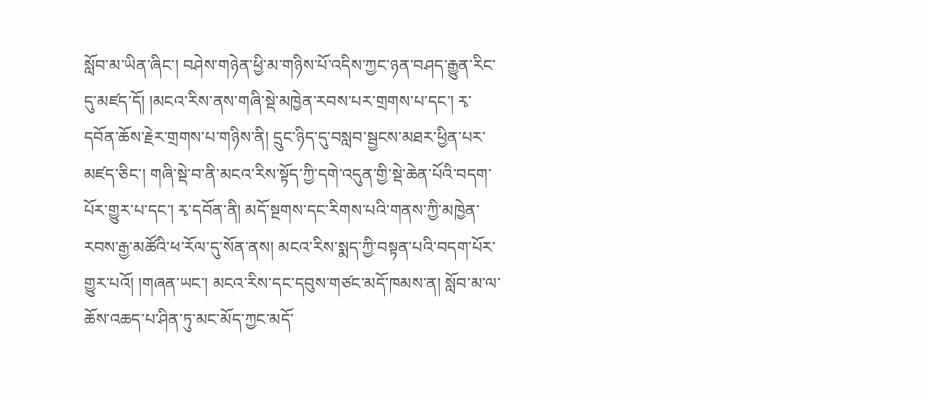སློབ་མ་ཡིན་ཞིང་། བཤེས་གཉེན་ཕྱི་མ་གཉིས་པོ་འདིས་ཀྱང་ཉན་བཤད་རྒྱུན་རིང་དུ་མཛད་དོ། །མངའ་རིས་ནས་གཞི་སྡེ་མཁྱེན་རབས་པར་གྲགས་པ་དང་། རྭ་དབོན་ཆོས་རྗེར་གྲགས་པ་གཉིས་ནི། དྲུང་ཉིད་དུ་བསླབ་སྦྱངས་མཐར་ཕྱིན་པར་མཛད་ཅིང་། གཞི་སྡེ་བ་ནི་མངའ་རིས་སྟོད་ཀྱི་དགེ་འདུན་གྱི་སྡེ་ཆེན་པོའི་བདག་པོར་གྱུར་པ་དང་། རྭ་དབོན་ནི། མདོ་སྔགས་དང་རིགས་པའི་གནས་ཀྱི་མཁྱེན་རབས་རྒྱ་མཚོའི་ཕ་རོལ་དུ་སོན་ནས། མངའ་རིས་སྨད་ཀྱི་བསྟན་པའི་བདག་པོར་གྱུར་པའོ། །གཞན་ཡང་། མངའ་རིས་དང་དབུས་གཙང་མདོ་ཁམས་ན། སློབ་མ་ལ་ཆོས་འཆད་པ་ཤིན་ཏུ་མང་མོད་ཀྱང་མདོ་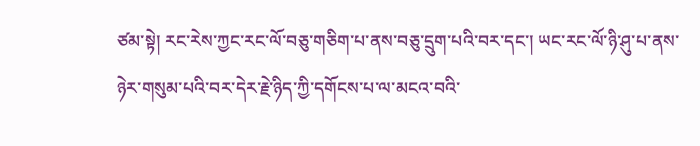ཙམ་སྟེ། རང་རེས་ཀྱང་རང་ལོ་བཅུ་གཅིག་པ་ནས་བཅུ་དྲུག་པའི་བར་དང་། ཡང་རང་ལོ་ཉི་ཤུ་པ་ནས་ཉེར་གསུམ་པའི་བར་དེར་རྗེ་ཉིད་ཀྱི་དགོངས་པ་ལ་མངའ་བའི་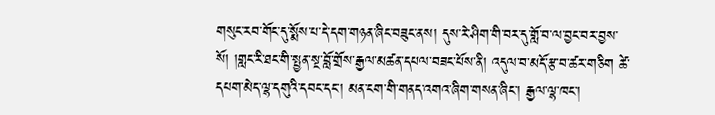གསུང་རབ་གོང་དུ་སྨོས་པ་དེ་དག་གཉན་ཞིང་བཟུང་ནས། དུས་རེ་ཤིག་གི་བར་དུ་གློ་བ་ལ་བྱང་བར་བྱས་སོ། །གླང་རི་ཐང་གི་སྤྱན་སྔ་བློ་གྲོས་རྒྱལ་མཚན་དཔལ་བཟང་པོས་ནི། འདུལ་བ་མདོ་རྩ་བ་ཚར་གཅིག ཚེ་དཔག་མེད་ལྷ་དགུའི་དབང་དང་། མན་ངག་གི་གནད་འགའ་ཞིག་གསན་ཞིང་། རྒྱལ་ལྷ་ཁང་།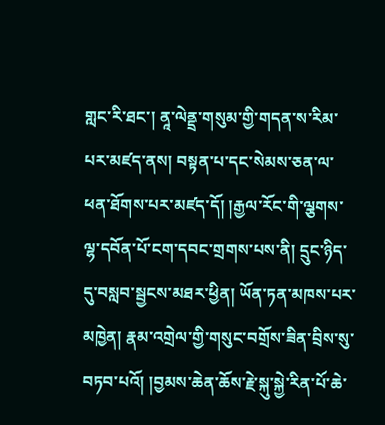གླང་རི་ཐང་། ནཱ་ལེནྡྲ་གསུམ་གྱི་གདན་ས་རིམ་པར་མཛད་ནས། བསྟན་པ་དང་སེམས་ཅན་ལ་ཕན་ཐོགས་པར་མཛད་དོ། །རྒྱལ་རོང་གི་ལྕགས་ལྷ་དབོན་པོ་ངག་དབང་གྲགས་པས་ནི། དྲུང་ཉིད་དུ་བསླབ་སྦྱངས་མཐར་ཕྱིན། ཡོན་ཏན་མཁས་པར་མཁྱེན། རྣམ་འགྲེལ་གྱི་གསུང་བགྲོས་ཟིན་བྲིས་སུ་བཏབ་པའོ། །བྱམས་ཆེན་ཆོས་རྗེ་སྐུ་སྐྱེ་རིན་པོ་ཆེ་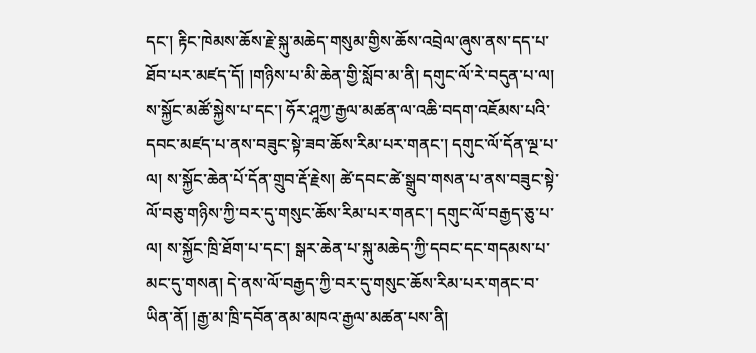དང་། རྟིང་ཁེམས་ཆོས་རྗེ་སྐུ་མཆེད་གསུམ་གྱིས་ཆོས་འབྲེལ་ཞུས་ནས་དད་པ་ཐོབ་པར་མཛད་དོ། །གཉིས་པ་མི་ཆེན་གྱི་སློབ་མ་ནི། དགུང་ལོ་རེ་བདུན་པ་ལ། ས་སྐྱོང་མཚོ་སྐྱེས་པ་དང་། ཧོར་ཤཱཀྱ་རྒྱལ་མཚན་ལ་འཆི་བདག་འཇོམས་པའི་དབང་མཛད་པ་ནས་བཟུང་སྟེ་ཟབ་ཆོས་རིམ་པར་གནང་། དགུང་ལོ་དོན་ལྔ་པ་ལ། ས་སྐྱོང་ཆེན་པོ་དོན་གྲུབ་རྡོ་རྗེས། ཚེ་དབང་ཚེ་སྒྲུབ་གསན་པ་ནས་བཟུང་སྟེ་ལོ་བཅུ་གཉིས་ཀྱི་བར་དུ་གསུང་ཆོས་རིམ་པར་གནང་། དགུང་ལོ་བརྒྱད་ཅུ་པ་ལ། ས་སྐྱོང་ཁྲི་ཐོག་པ་དང་། སྒར་ཆེན་པ་སྐུ་མཆེད་ཀྱི་དབང་དང་གདམས་པ་མང་དུ་གསན། དེ་ནས་ལོ་བརྒྱད་ཀྱི་བར་དུ་གསུང་ཆོས་རིམ་པར་གནང་བ་ཡིན་ནོ། །རྒྱ་མ་ཁྲི་དབོན་ནམ་མཁའ་རྒྱལ་མཚན་པས་ནི།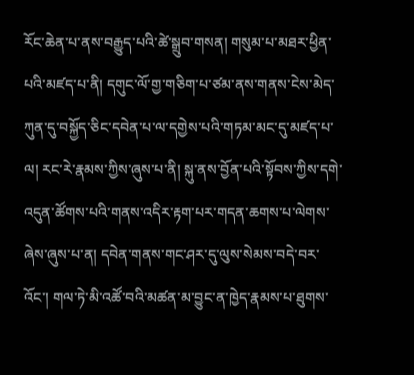རོང་ཆེན་པ་ནས་བརྒྱུད་པའི་ཚེ་སྒྲུབ་གསན། གསུམ་པ་མཐར་ཕྱིན་པའི་མཛད་པ་ནི། དགུང་ལོ་གྱ་གཅིག་པ་ཙམ་ནས་གནས་ངེས་མེད་ཀུན་དུ་བསྐྱོད་ཅིང་དབེན་པ་ལ་དགྱེས་པའི་གཏམ་མང་དུ་མཛད་པ་ལ། རང་རེ་རྣམས་ཀྱིས་ཞུས་པ་ནི། སྐུ་ནས་བྱོན་པའི་སྟོབས་ཀྱིས་དགེ་འདུན་ཚོགས་པའི་གནས་འདིར་རྟག་པར་གདན་ཆགས་པ་ལེགས་ཞེས་ཞུས་པ་ན། དབེན་གནས་གང་ཤར་དུ་ལུས་སེམས་བདེ་བར་འོང་། གལ་ཏེ་མི་འཚོ་བའི་མཚན་མ་བྱུང་ན་ཁྱེད་རྣམས་པ་ཐུགས་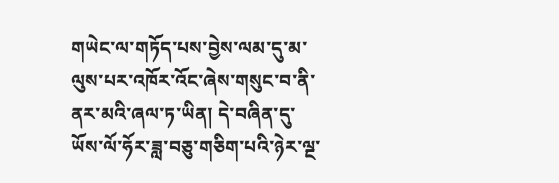གཡེང་ལ་གཏོད་པས་བྱེས་ལམ་དུ་མ་ལུས་པར་འཁོར་འོང་ཞེས་གསུང་བ་ནི་ནར་མའི་ཞལ་ཏ་ཡིན། དེ་བཞིན་དུ་ཡོས་ལོ་ཧོར་ཟླ་བཅུ་གཅིག་པའི་ཉེར་ལྔ་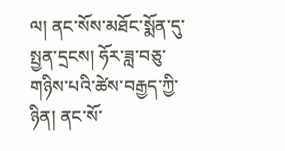ལ། ནང་སོས་མཐོང་སྨོན་དུ་སྤྱན་དྲངས། ཧོར་ཟླ་བཅུ་གཉིས་པའི་ཚེས་བརྒྱད་ཀྱི་ཉིན། ནང་སོ་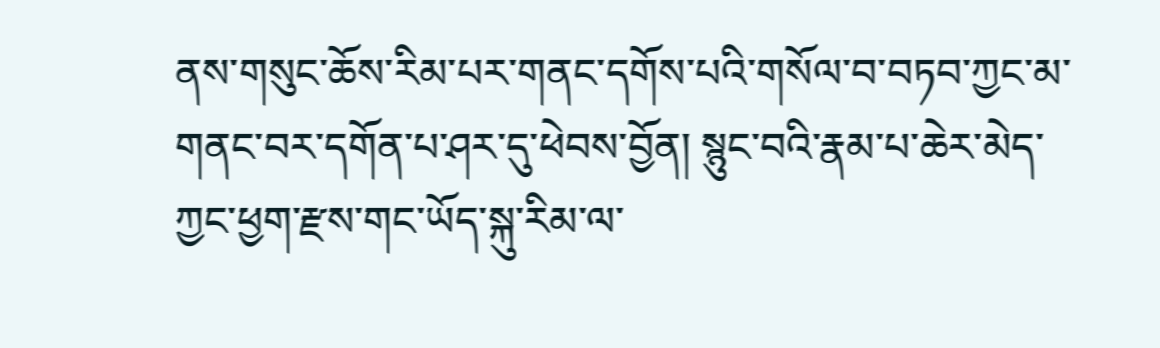ནས་གསུང་ཆོས་རིམ་པར་གནང་དགོས་པའི་གསོལ་བ་བཏབ་ཀྱང་མ་གནང་བར་དགོན་པ་ཤར་དུ་ཕེབས་བྱོན། སྙུང་བའི་རྣམ་པ་ཆེར་མེད་ཀྱང་ཕྱག་རྫས་གང་ཡོད་སྐུ་རིམ་ལ་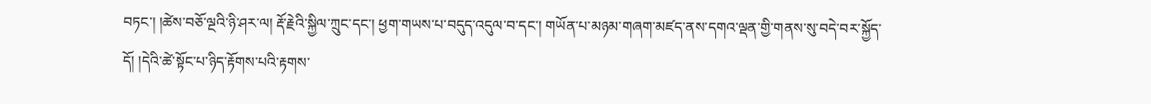བཏང་། །ཚེས་བཅོ་ལྔའི་ཉི་ཤར་ལ། རྡོ་རྗེའི་སྐྱིལ་ཀྲུང་དང་། ཕྱག་གཡས་པ་བདུད་འདུལ་བ་དང་། གཡོན་པ་མཉམ་གཞག་མཛད་ནས་དགའ་ལྡན་གྱི་གནས་སུ་བདེ་བར་སྐྱོད་དོ། །དེའི་ཚེ་སྟོང་པ་ཉིད་རྟོགས་པའི་རྟགས་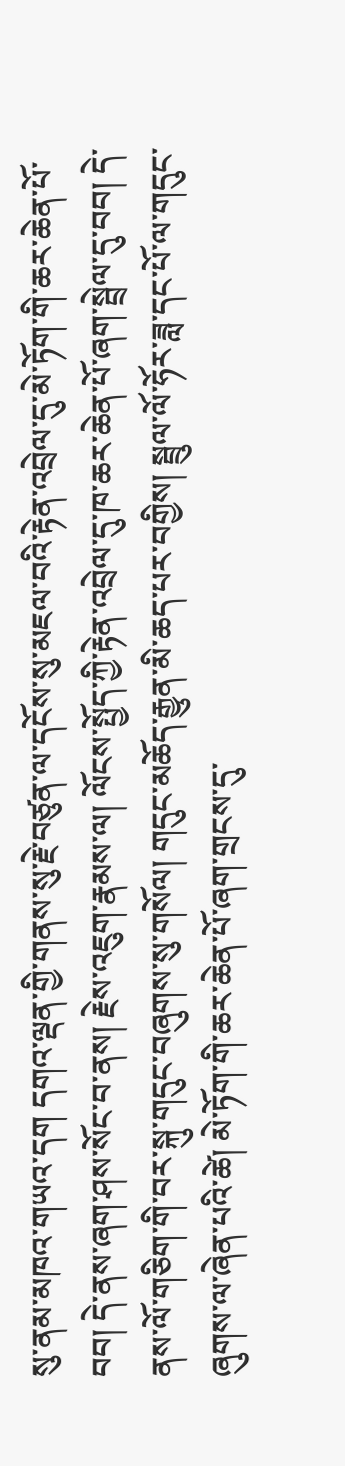སུ་ནམ་མཁའ་གཡའ་དག དགའ་ལྡན་གྱི་གནས་སུ་རྗེ་བཙུན་ལ་དངོས་སུ་མཇལ་བའི་རྟེན་འབྲེལ་དུ་མེ་ཏོག་གི་ཆར་ཆེན་པོ་བབ། དེ་ནས་ཞག་ཤས་སོང་བ་ནས། རྗེས་འཇུག་རྣམས་ལ། ལོངས་སྤྱོད་ཀྱི་རྟེན་འབྲེལ་དུ་ཁ་ཆར་ཆེན་པོ་ཞག་སྦྲེལ་དུ་བབ། དེ་ནས་ལོ་གཅིག་གི་བར་སྐུ་གདུང་བཞུགས་སུ་གསོལ། གདུང་མཆོད་རྒྱུན་མི་ཆད་པར་བགྱིས། སྦྲུལ་ལོ་ཧོར་ཟླ་དང་པོ་ལ་གདུང་ཞུགས་ལ་ཞེན་པའི་ཚེ། མེ་ཏོག་གི་ཆར་ཆེན་པོ་ཞག་གྲངས་དུ་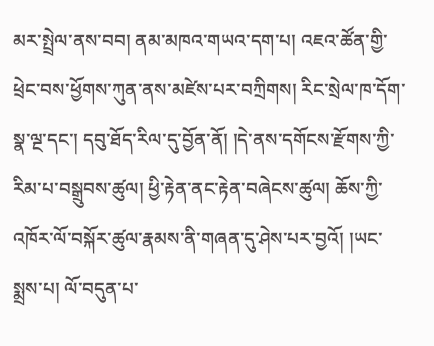མར་སྤྲེལ་ནས་བབ། ནམ་མཁའ་གཡའ་དག་པ། འཇའ་ཚོན་གྱི་ཕྲེང་བས་ཕྱོགས་ཀུན་ནས་མཛེས་པར་བཀྲིགས། རིང་སྲེལ་ཁ་དོག་སྣ་ལྔ་དང་། དབུ་ཐོད་རིལ་དུ་བྱོན་ནོ། །དེ་ནས་དགོངས་རྫོགས་ཀྱི་རིམ་པ་བསྒྲུབས་ཚུལ། ཕྱི་རྟེན་ནང་རྟེན་བཞེངས་ཚུལ། ཆོས་ཀྱི་འཁོར་ལོ་བསྐོར་ཚུལ་རྣམས་ནི་གཞན་དུ་ཤེས་པར་བྱའོ། །ཡང་སྨྲས་པ། ལོ་བདུན་པ་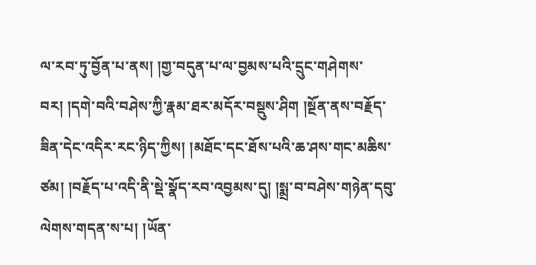ལ་རབ་ཏུ་བྱོན་པ་ནས། །གྱ་བདུན་པ་ལ་བྱམས་པའི་དྲུང་གཤེགས་བར། །དགེ་བའི་བཤེས་ཀྱི་རྣམ་ཐར་མདོར་བསྡུས་ཤིག །སྔོན་ནས་བརྗོད་ཟིན་དེང་འདིར་རང་ཉིད་ཀྱིས། །མཐོང་དང་ཐོས་པའི་ཆ་ཤས་གང་མཆིས་ཙམ། །བརྗོད་པ་འདི་ནི་སྡེ་སྣོད་རབ་འབྱམས་དུ། །སྨྲ་བ་བཤེས་གཉེན་དབུ་ལེགས་གདན་ས་པ། །ཡོན་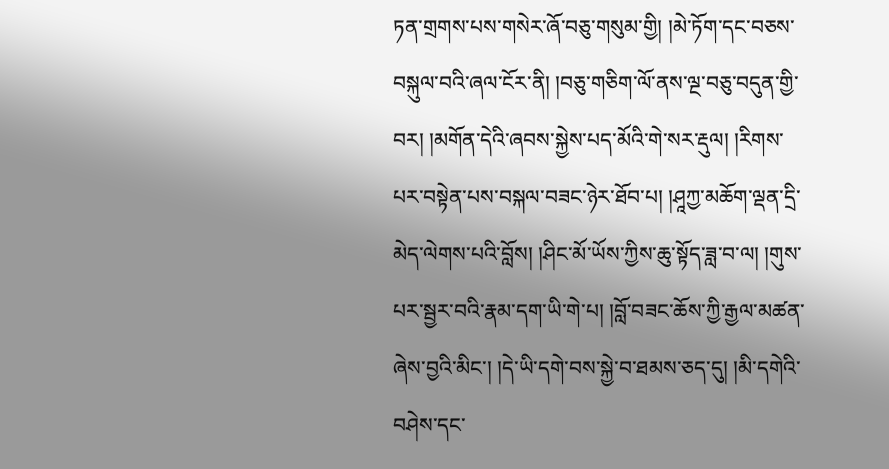ཏན་གྲགས་པས་གསེར་ཞོ་བཅུ་གསུམ་གྱི། །མེ་ཏོག་དང་བཅས་བསྐུལ་བའི་ཞལ་ངོར་ནི། །བཅུ་གཅིག་ལོ་ནས་ལྔ་བཅུ་བདུན་གྱི་བར། །མགོན་དེའི་ཞབས་སྐྱེས་པད་མོའི་གེ་སར་རྡུལ། །རིགས་པར་བསྟེན་པས་བསྐལ་བཟང་ཉེར་ཐོབ་པ། །ཤཱཀྱ་མཆོག་ལྡན་དྲི་མེད་ལེགས་པའི་བློས། །ཤིང་མོ་ཡོས་ཀྱིས་ཆུ་སྟོད་ཟླ་བ་ལ། །གུས་པར་སྦྱར་བའི་རྣམ་དག་ཡི་གེ་པ། །བློ་བཟང་ཆོས་ཀྱི་རྒྱལ་མཚན་ཞེས་བྱའི་མིང་། །དེ་ཡི་དགེ་བས་སྐྱེ་བ་ཐམས་ཅད་དུ། །མི་དགེའི་བཤེས་དང་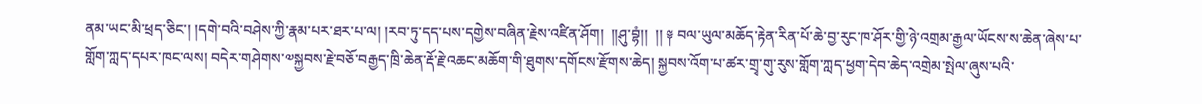ནམ་ཡང་མི་ཕྲད་ཅིང་། །དགེ་བའི་བཤེས་ཀྱི་རྣམ་པར་ཐར་པ་ལ། །རབ་ཏུ་དད་པས་དགྱེས་བཞིན་རྗེས་འཛིན་ཤོག།  །།ཤུ་བྷཾ།།  །། ༈ བལ་ཡུལ་མཆོད་རྟེན་རིན་པོ་ཆེ་བྱ་རུང་ཁ་ཤོར་གྱི་ཉེ་འགྲམ་རྒྱལ་ཡོངས་ས་ཆེན་ཞེས་པ་གློག་ཀླད་དཔར་ཁང་ལས། བདེར་གཤེགས་༧སྐྱབས་རྗེ་བཅོ་བརྒྱད་ཁྲི་ཆེན་རྡོ་རྗེ་འཆང་མཆོག་གི་ཐུགས་དགོངས་རྫོགས་ཆེད། སྐྱབས་འོག་པ་ཚར་གྲྭ་གུ་རུས་གློག་ཀླད་ཕྱག་དེབ་ཆེད་འགྲེམ་སྤེལ་ཞུས་པའི་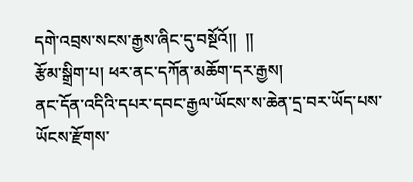དགེ་འབྲས་སངས་རྒྱས་ཞིང་དུ་བསྔོའོ།།  །།
རྩོམ་སྒྲིག་པ། ཕར་ནང་དཀོན་མཆོག་དར་རྒྱས།
ནང་དོན་འདིའི་དཔར་དབང་རྒྱལ་ཡོངས་ས་ཆེན་དྲ་བར་ཡོད་པས་ཡོངས་རྫོགས་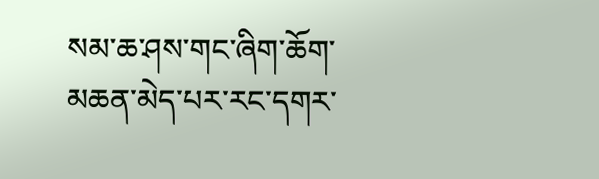སམ་ཆ་ཤས་གང་ཞིག་ཆོག་མཆན་མེད་པར་རང་དགར་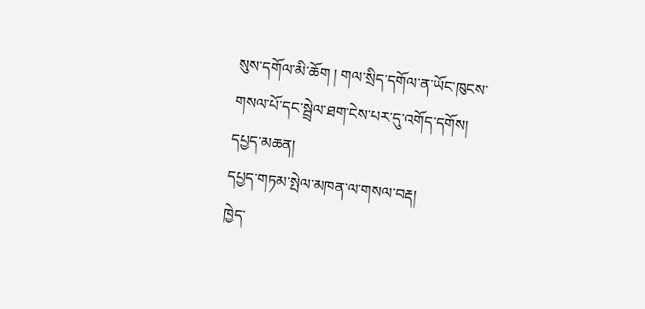སུས་དགོལ་མི་ཆོག ། གལ་སྲིད་དགོལ་ན་ཡོང་ཁུངས་གསལ་པོ་དང་སྦྲེལ་ཐག་ངེས་པར་དུ་འགོད་དགོས།
དཔྱད་མཆན།
དཔྱད་གཏམ་སྤེལ་མཁན་ལ་གསལ་བརྡ།
ཁྱེད་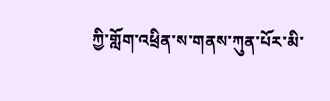ཀྱི་གློག་འཕྲིན་ས་གནས་ཀུན་པོར་མི་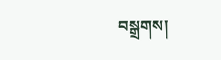བསྒྲགས།